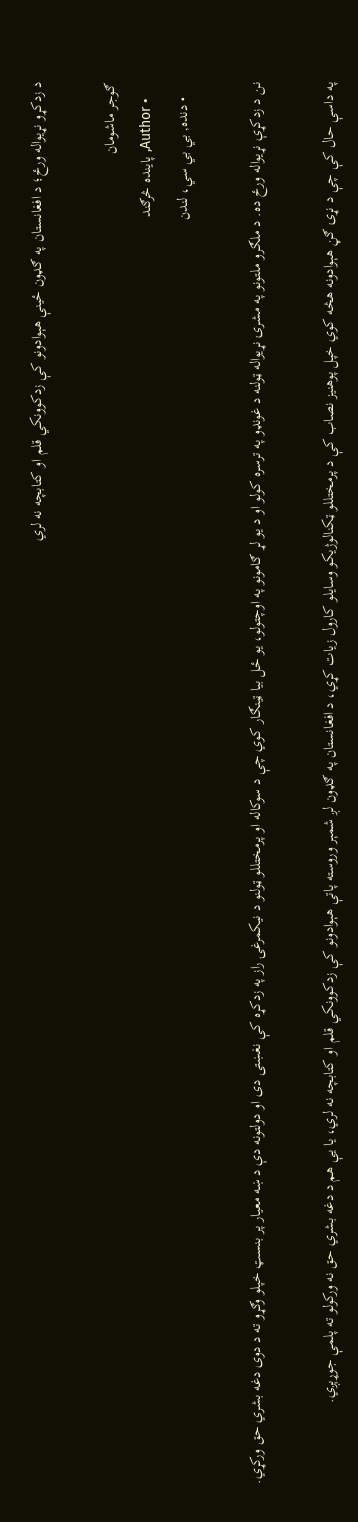د زدکړو نړیواله ورځ؛ د افغانستان په ګډون ځینې هېوادونو کې زدکوونکي قلم او کتابچه نه لري

ګوجر ماشومان
    • Author, پاینده څرګند
    • دنده, بي بي سي، لندن

نن د زدکړې نړیواله ورځ ده. د ملګرو ملتونو په مشرۍ نړیواله ټولنه د غونډو په ترسره کولو او د یو لړ ګامونو په اوچتولو، یو ځل بیا ټینګار کوي چې د سوکاله او پرمختللو ټولنو د نیکمرغۍ راز په زدکړه کې نغښتی دی او دولتونه دې د ښه معیار پر بنسټ خپلو وګړو ته د دوی دغه بشري حق ورکړي.

په داسې حال کې چې د نړۍ ګڼ هېوادونه هڅه کوي خپل پوهنیز نصاب کې د پرمختللو ټکنالوژیکو وسایلو کارول زیات کړي، د افغانستان په ګډون لږ شمېر وروسته پاتې هېوادونو کې زدکوونکي قلم او کتابچه نه لري، یا یې هم د دغه بشري حق نه ورکولو ته پلمې جوړېږي.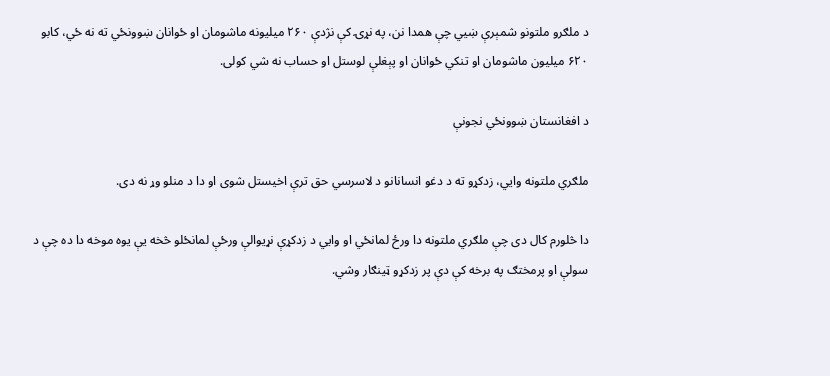د ملګرو ملتونو شمېرې ښیي چې همدا نن، په نړۍ کې نژدې ۲۶۰ میلیونه ماشومان او ځوانان ښوونځي ته نه ځي، کابو ۶۲۰ میلیون ماشومان او تنکي ځوانان او پېغلې لوستل او حساب نه شي کولی.

د افغانستان ښوونځي نجونې

ملګري ملتونه وايي، زدکړو ته د دغو انسانانو د لاسرسي حق ترې اخیستل شوی او دا د منلو وړ نه دی.

دا څلورم کال دی چې ملګري ملتونه دا ورځ لمانځي او وايي د زدکړې نړیوالې ورځې لمانځلو څخه یې یوه موخه دا ده چې د سولې او پرمختګ په برخه کې دې پر زدکړو ټینګار وشي.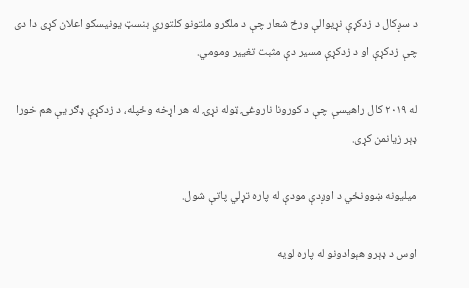د سږکال د زدکړې نړیوالې ورځ شعار چې د ملګرو ملتونو کلتوري بنسټ یونیسکو اعلان کړی دا دی چې زدکړې او د زدکړې مسیر دې مثبت تغییر ومومي.

له ۲۰۱۹ کال راهیسې چې د کورونا ناروغۍ ټوله نړۍ له هر اړخه وځپله، د زدکړې ډګر یې هم خورا ډېر زیانمن کړی.

میلیونه ښوونځي د اوږدې مودې له پاره تړلي پاتې شول.

اوس د ډېرو هېوادونو له پاره لویه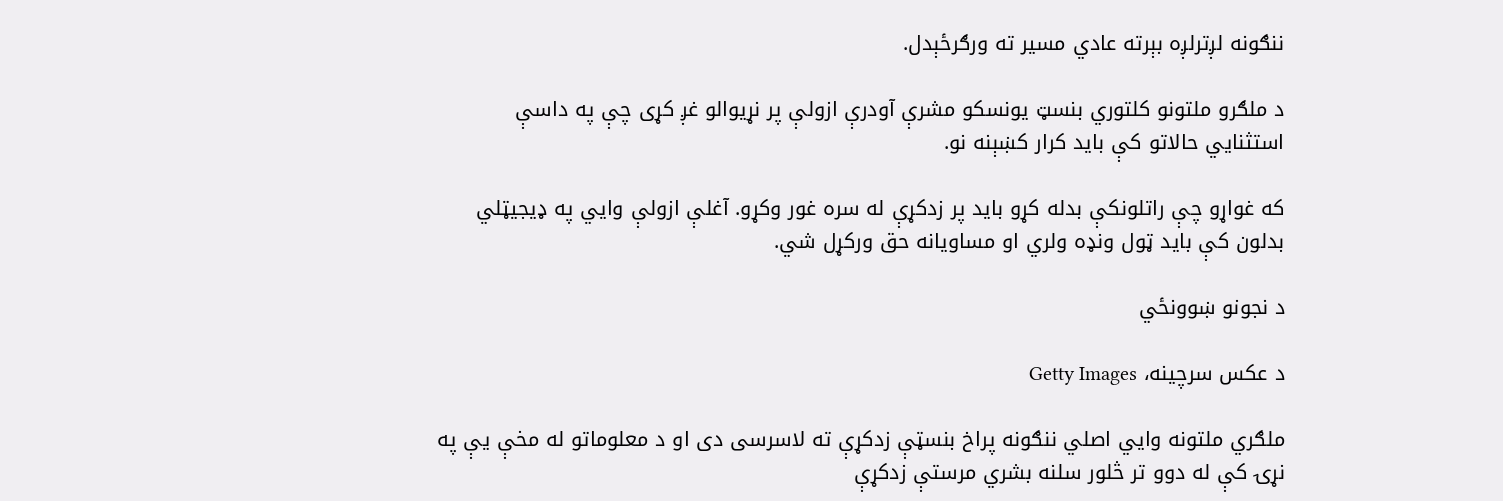ننګونه لږترلږه بېرته عادي مسیر ته ورګرځېدل.

د ملګرو ملتونو کلتوري بنسټ یونسکو مشرې آودرې ازولې پر نړیوالو غږ کړی چې په داسې استثنايي حالاتو کې باید کرار کښېنه نو.

که غواړو چې راتلونکې بدله کړو باید پر زدکړې له سره غور وکړو. آغلې ازولې وايي په ډیجیټلي بدلون کې باید ټول ونډه ولري او مساويانه حق ورکړل شي.

د نجونو ښوونځي

د عکس سرچینه، Getty Images

ملګري ملتونه وايي اصلي ننګونه پراخ بنسټې زدکړې ته لاسرسی دی او د معلوماتو له مخې یې په نړۍ کې له دوو تر څلور سلنه بشري مرستې زدکړې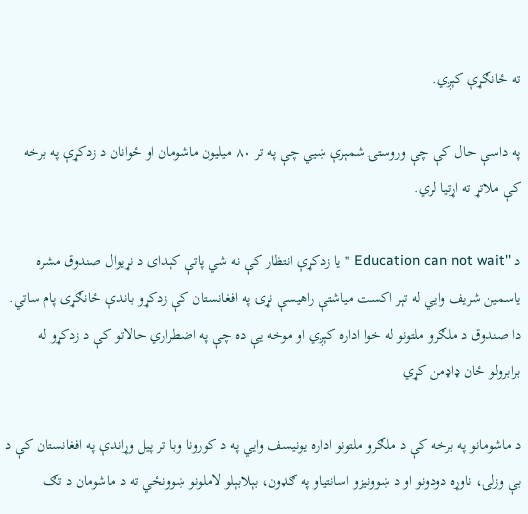ته ځانګړې کېږي.

په داسې حال کې چې وروستۍ شمېرې ښيي چې په تر ۸۰ میلیون ماشومان او ځوانان د زدکړې په برخه کې ملاتړ ته اړتیا لري.

د ''Education can not wait ''یا زدکړې انتظار کې نه شي پاتې کېدای د نړیوال صندوق مشره یاسمین شریف وایي له تېر اکست میاشتې راهیسې نړۍ په افغانستان کې زدکړو باندې ځانګړی پام ساتي. دا صندوق د ملګرو ملتونو له خوا اداره کېږي او موخه یې ده چې په اضطراري حالاتو کې د زدکړو له برابرولو ځان ډاډمن کړي

د ماشومانو په برخه کې د ملګرو ملتونو اداره یونیسف وايي په د کورونا وبا تر پیل وړاندې په افغانستان کې د بې وزلۍ، ناوړه دودونو او د ښوونیزو اسانتیاو په ګډون، بېلابېلو لاملونو ښوونځي ته د ماشومان د تګ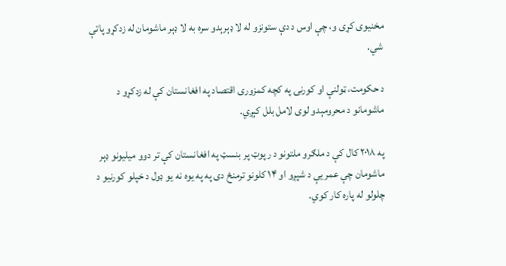مخنیوی کړی و، چې اوس د دې ستونزو له لا ډېرېدو سره به لا ډېر ماشومان له زدکړو پاتې شي.

د حکومت، ټولنې او کورنۍ په کچه کمزوری اقتصاد په افغانستان کې له زدکړو د ماشومانو د محرومېدو لوی لامل بلل کېږي.

په ۲۰۱۸ کال کې د ملګرو ملتونو د رپوټ پر بنسټ په افغانستان کې تر دوو میلیونو ډېر ماشومان چې عمر یې د شپږو او ۱۴ کلونو ترمنځ دی په په یوه نه یو ډول د خپلو کورنیو د چلولو له پاره کار کوي.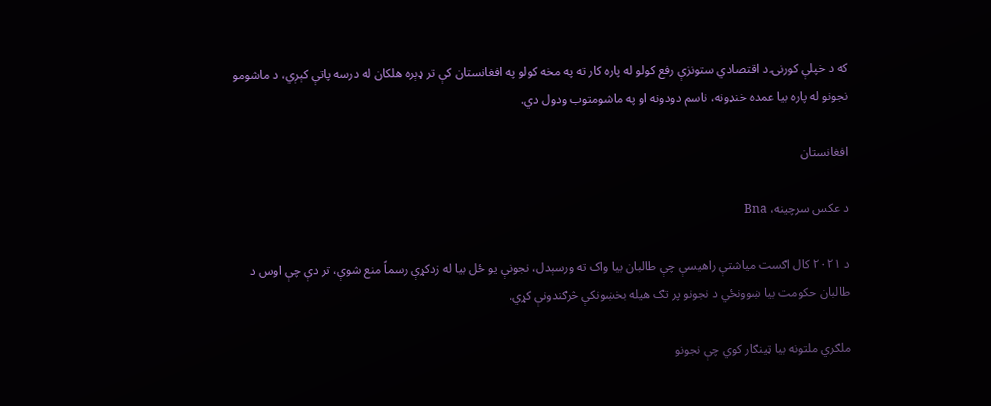که د خپلې کورنۍ د اقتصادي ستونزې رفع کولو له پاره کار ته په مخه کولو په افغانستان کې تر ډېره هلکان له درسه پاتې کېږي، د ماشومو نجونو له پاره بیا عمده خنډونه، ناسم دودونه او په ماشومتوب ودول دي.

افغانستان

د عکس سرچینه، Bna

د ۲۰۲۱ کال اګست میاشتې راهیسې چې طالبان بیا واک ته ورسېدل، نجونې یو ځل بیا له زدکړې رسماً منع شوې، تر دې چې اوس د طالبان حکومت بیا ښوونځي د نجونو پر تګ هیله بخښونکې څرګندونې کړي.

ملګري ملتونه بیا ټینګار کوي چې نجونو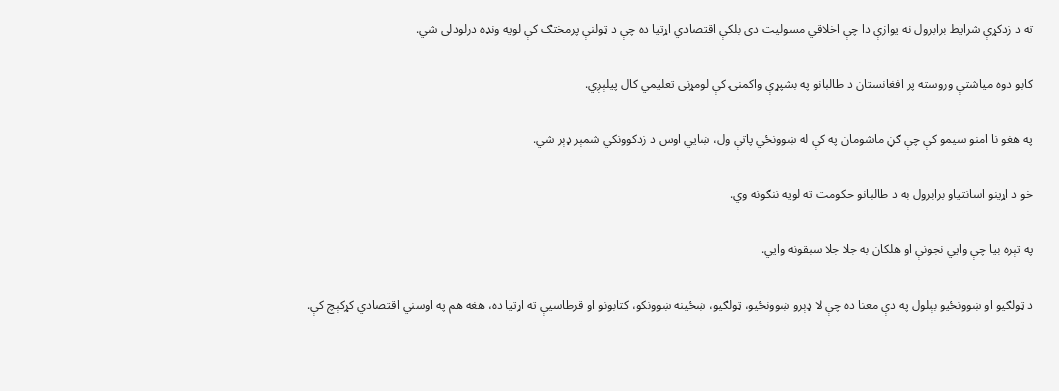ته د زدکړې شرایط برابرول نه یوازې دا چې اخلاقي مسولیت دی بلکې اقتصادي اړتیا ده چې د ټولنې پرمختګ کې لویه ونډه درلودلی شي.

کابو دوه میاشتې وروسته پر افغانستان د طالبانو په بشپړې واکمنۍ کې لومړنی تعلیمي کال پیلېږي.

په هغو نا امنو سیمو کې چې ګڼ ماشومان په کې له ښوونځي پاتې ول، ښايي اوس د زدکوونکي شمېر ډېر شي.

خو د اړینو اسانتیاو برابرول به د طالبانو حکومت ته لویه ننګونه وي.

په تېره بیا چې وايي نجونې او هلکان به جلا جلا سبقونه وايي.

د ټولګیو او ښوونځیو بېلول په دې معنا ده چې لا ډېرو ښوونځیو، ټولګیو، ښځینه ښوونکو، کتابونو او قرطاسیې ته اړتیا ده، هغه هم په اوسني اقتصادي کړکېچ کې.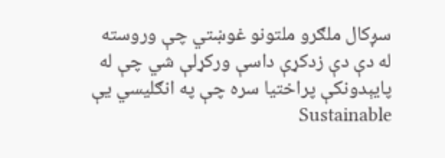سږکال ملګرو ملتونو غوښتي چې وروسته له دې دې زدکړې داسې ورکړلې شي چې له پایېدونکې پراختیا سره چې په انګلیسي یې Sustainable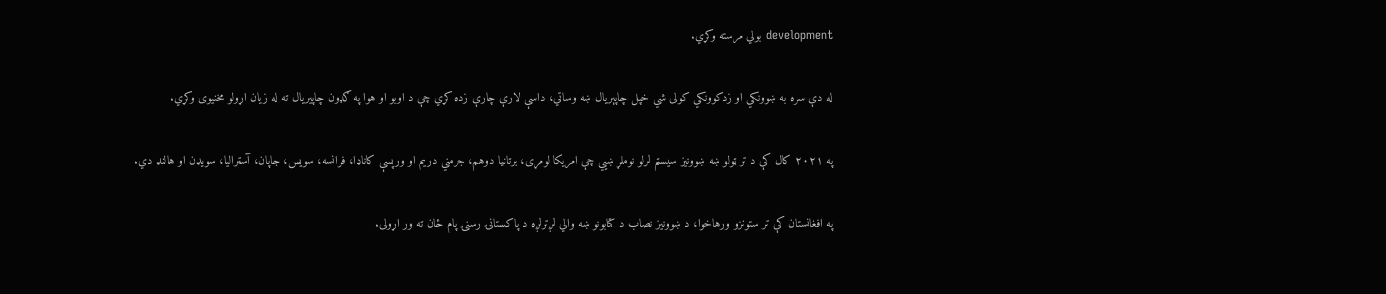development بولي مرسته وکړي.

له دې سره به ښوونکي او زدکوونکي کولی شي خپل چاپېریال ښه وساتي، داسې لارې چارې زده کړي چې د اوبو او هوا په ګډون چاپیریال ته له زیان اړولو مخنیوی وکړي.

په ۲۰۲۱ کال کې د تر ټولو ښه ښوونیز سیستم لرلو نوملړ ښيي چې امریکا لومړی، برتانیا دوهم، جرمني دریم او ورپسې کاناډا، فرانسه، سویس، جاپان، آسټرالیا، سویډن او هالنډ دي.

په افغانستان کې تر ستونزو ورهاخوا، د ښوونیز نصاب د کتابونو ښه والي لږترلږه د پاکستانۍ رسنۍ پام ځان ته ور اړولی.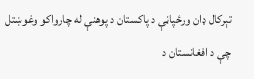تېرکال ډان ورځپاڼې د پاکستان د پوهنې له چارواکو وغوښتل چې د افغانستان د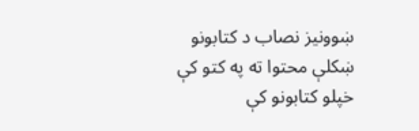ښوونیز نصاب د کتابونو ښکلې محتوا ته په کتو کې خپلو کتابونو کې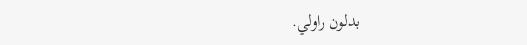بدلون راولي.